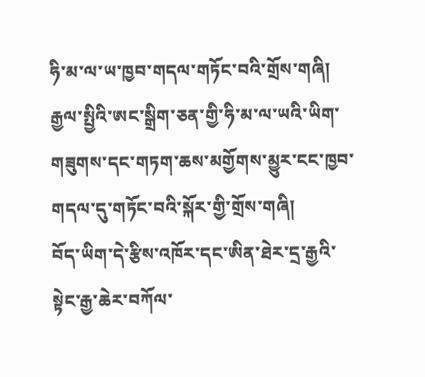ཧི་མ་ལ་ཡ་ཁྱབ་གདལ་གཏོང་བའི་གྲོས་གཞི།
རྒྱལ་སྤྱིའི་ཨང་སྒྲིག་ཅན་གྱི་ཧི་མ་ལ་ཡའི་ཡིག་གཟུགས་དང་གཏག་ཆས་མགྱོགས་མྱུར་ངང་ཁྱབ་གདལ་དུ་གཏོང་བའི་སྐོར་གྱི་གྲོས་གཞི།
བོད་ཡིག་དེ་རྩིས་འཁོར་དང་ཨིན་ཐེར་དྲ་རྒྱའི་སྟེང་རྒྱ་ཆེར་བཀོལ་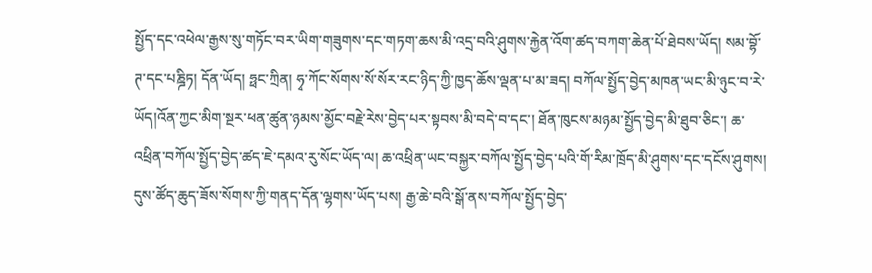སྤྱོད་དང་འཕེལ་རྒྱས་སུ་གཏོང་བར་ཡིག་གཟུགས་དང་གཏག་ཆས་མི་འདྲ་བའི་ཤུགས་རྐྱེན་འོག་ཚད་བཀག་ཆེན་པོ་ཐེབས་ཡོད། སམ་བྷོ་ཊ་དང་པཎྜིཏ། དོན་ཡོད། ཧྥང་ཀྲིན། ཧྭ་ཀོང་སོགས་སོ་སོར་རང་ཉིད་ཀྱི་ཁྱད་ཆོས་ལྡན་པ་མ་ཟད། བཀོལ་སྤྱོད་བྱེད་མཁན་ཡང་མི་ཉུང་བ་རེ་ཡོད།འོན་ཀྱང་མིག་སྔར་ཕན་ཚུན་ཉམས་མྱོང་བརྗེ་རེས་བྱེད་པར་སྟབས་མི་བདེ་བ་དང་། ཐོན་ཁུངས་མཉམ་སྤྱོད་བྱེད་མི་ཐུབ་ཅིང་། ཆ་འཕྲིན་བཀོལ་སྤྱོད་བྱེད་ཚད་ཇེ་དམའ་རུ་སོང་ཡོད་ལ། ཆ་འཕྲིན་ཡང་བསྐྱར་བཀོལ་སྤྱོད་བྱེད་པའི་གོ་རིམ་ཁྲོད་མི་ཤུགས་དང་དངོས་ཤུགས། དུས་ཚོད་ཆུད་ཟོས་སོགས་ཀྱི་གནད་དོན་ལྷགས་ཡོད་པས། རྒྱ་ཆེ་བའི་སྒོ་ནས་བཀོལ་སྤྱོད་བྱེད་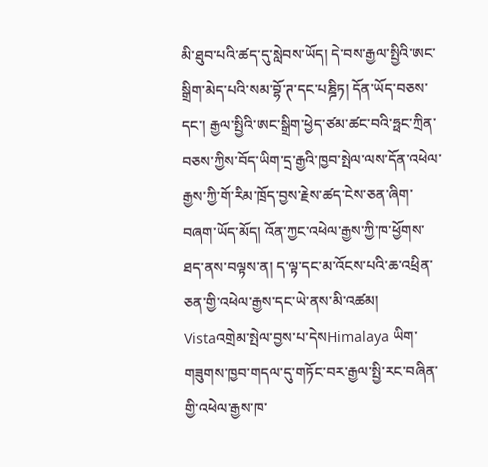མི་ཐུབ་པའི་ཚད་དུ་སླེབས་ཡོད། དེ་བས་རྒྱལ་སྤྱིའི་ཨང་སྒྲིག་མེད་པའི་སམ་བྷོ་ཊ་དང་པཎྜིཏ། དོན་ཡོད་བཅས་དང་། རྒྱལ་སྤྱིའི་ཨང་སྒྲིག་ཕྱེད་ཙམ་ཚང་བའི་ཧྥང་ཀྲིན་བཅས་ཀྱིས་བོད་ཡིག་དྲ་རྒྱའི་ཁྱབ་སྤེལ་ལས་དོན་འཕེལ་རྒྱས་ཀྱི་གོ་རིམ་ཁྲོད་བྱས་རྗེས་ཚད་ངེས་ཅན་ཞིག་བཞག་ཡོད་མོད། འོན་ཀྱང་འཕེལ་རྒྱས་ཀྱི་ཁ་ཕྱོགས་ཐད་ནས་བལྟས་ན། ད་ལྟ་དང་མ་འོངས་པའི་ཆ་འཕྲིན་ཅན་གྱི་འཕེལ་རྒྱས་དང་ཡེ་ནས་མི་འཚམ།
Vistaའགྲེམ་སྤེལ་བྱས་པ་དེསHimalaya ཡིག་གཟུགས་ཁྱབ་གདལ་དུ་གཏོང་བར་རྒྱལ་སྤྱི་རང་བཞིན་གྱི་འཕེལ་རྒྱས་ཁ་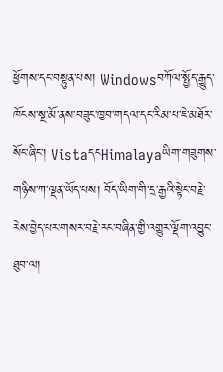ཕྱོགས་དང་བསྟུན་པས། Windowsབཀོལ་སྤྱོད་རྒྱུད་ཁོངས་སྔ་མོ་ནས་བཟུང་ཁྱབ་གདལ་དང་རིམ་པ་ཇེ་མཐོར་སོང་ཞིང་། VistaདངHimalayaཡིག་གཟུགས་གཉིས་ཀ་ལྡན་ཡོད་པས། བོད་ཡིག་གི་དྲ་རྒྱའི་སྟེང་བརྗེ་རེས་བྱེད་པར་གསར་བརྗེ་རང་བཞིན་གྱི་འགྱུར་ལྡོག་འབྱུང་ཐུབ་ལ།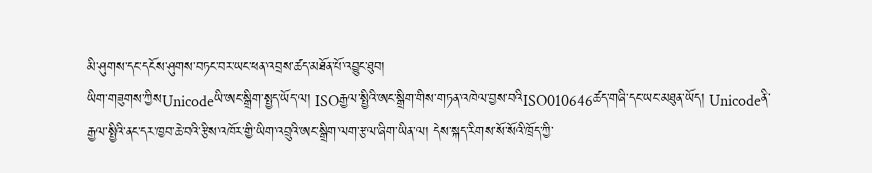མི་ཤུགས་དང་དངོས་ཤུགས་བཏང་བར་ཡང་ཕན་འབྲས་ཚད་མཐོན་པོ་འབྱུང་ཐུབ།
ཡིག་གཟུགས་ཀྱིསUnicodeཡི་ཨང་སྒྲིག་སྤྱད་ཡོད་ལ། ISOརྒྱལ་སྤྱིའི་ཨང་སྒྲིག་གིས་གཏན་འཁེལ་བྱས་བའིISO010646ཚད་གཞི་དང་ཡང་མཐུན་ཡོད། Unicodeནི་རྒྱལ་སྤྱིའི་ནང་དར་ཁྱབ་ཆེ་བའི་རྩིས་འཁོར་གྱི་ཡིག་འབྲུའི་ཨང་སྒྲིག་ལག་རྩལ་ཞིག་ཡིན་ལ། དེས་སྐད་རིགས་སོ་སོའི་ཁྲོད་ཀྱི་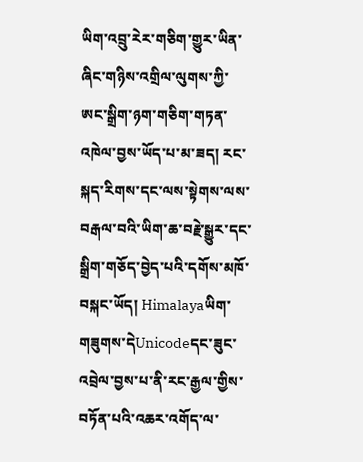ཡིག་འབྲུ་རེར་གཅིག་གྱུར་ཡིན་ཞིང་གཉིས་འགྲིལ་ལུགས་ཀྱི་ཨང་སྒྲིག་ཉག་གཅིག་གཏན་འཁེལ་བྱས་ཡོད་པ་མ་ཟད། རང་སྐད་རིགས་དང་ལས་སྟེགས་ལས་བརྒལ་བའི་ཡིག་ཆ་བརྗེ་སྒྱུར་དང་སྒྲིག་གཅོད་བྱེད་པའི་དགོས་མཁོ་བསྐང་ཡོད། Himalayaཡིག་གཟུགས་དེUnicodeདང་ཟུང་འབྲེལ་བྱས་པ་ནི་རང་རྒྱལ་གྱིས་བཏོན་པའི་འཆར་འགོད་ལ་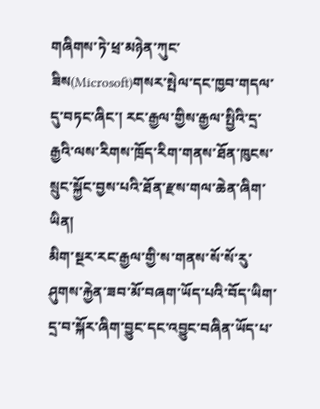གཞིགས་ཏེ་ཕྲ་མཉེན་ཀུང་ཟིས(Microsoft)གསར་སྤེལ་དང་ཁྱབ་གདལ་དུ་བཏང་ཞིང་། རང་རྒྱལ་གྱིས་རྒྱལ་སྤྱིའི་དྲ་རྒྱའི་ལས་རིགས་ཁྲོད་རིག་གནས་ཐོན་ཁུངས་སྲུང་སྐྱོང་བྱས་པའི་ཐོན་རྫས་གལ་ཆེན་ཞིག་ཡིན།
མིག་སྔར་རང་རྒྱལ་གྱི་ས་གནས་སོ་སོ་རུ་ཤུགས་རྐྱེན་ཟབ་མོ་བཞག་ཡོད་པའི་བོད་ཡིག་དྲ་བ་སྐོར་ཞིག་བྱུང་དང་འབྱུང་བཞིན་ཡོད་པ་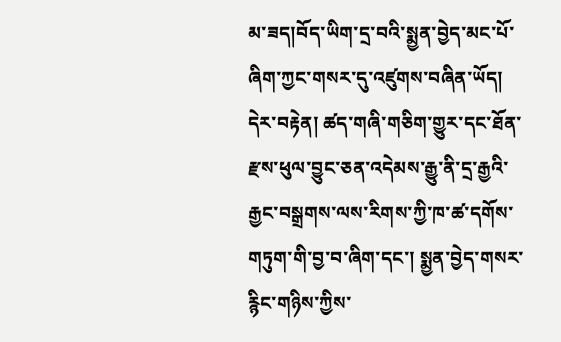མ་ཟད།བོད་ཡིག་དྲ་བའི་སྨྱན་བྱེད་མང་པོ་ཞིག་ཀྱང་གསར་དུ་འཛུགས་བཞིན་ཡོད། དེར་བརྟེན། ཚད་གཞི་གཅིག་གྱུར་དང་ཐོན་རྫས་ཕུལ་བྱུང་ཅན་འདེམས་རྒྱུ་ནི་དྲ་རྒྱའི་རྒྱང་བསྒྲགས་ལས་རིགས་ཀྱི་ཁ་ཚ་དགོས་གཏུག་གི་བྱ་བ་ཞིག་དང་། སྨྱན་བྱེད་གསར་རྙིང་གཉིས་ཀྱིས་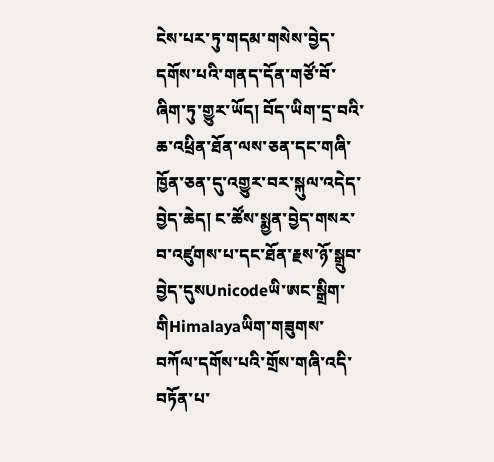ངེས་པར་ཏུ་གདམ་གསེས་བྱེད་དགོས་པའི་གནད་དོན་གཙོ་བོ་ཞིག་ཏུ་གྱུར་ཡོད། བོད་ཡིག་དྲ་བའི་ཆ་འཕྲིན་ཐོན་ལས་ཅན་དང་གཞི་ཁྱོན་ཅན་དུ་འགྱུར་བར་སྐུལ་འདེད་བྱེད་ཆེད། ང་ཚོས་སྨྱན་བྱེད་གསར་བ་འཛུགས་པ་དང་ཐོན་རྗས་ཉོ་སྒྲུབ་བྱེད་དུསUnicodeཡི་ཨང་སྒྲིག་གིHimalayaཡིག་གཟུགས་བཀོལ་དགོས་པའི་གྲོས་གཞི་འདི་བཏོན་པ་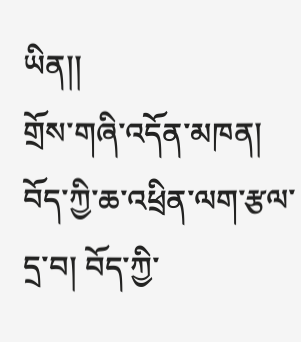ཡིན།།
གྲོས་གཞི་འདོན་མཁན། བོད་ཀྱི་ཆ་འཕྲིན་ལག་རྩལ་དྲ་བ། བོད་ཀྱི་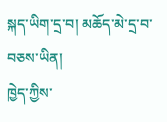སྐད་ཡིག་དྲ་བ། མཆོད་མེ་དྲ་བ་བཅས་ཡིན།
ཁྱེད་ཀྱིས་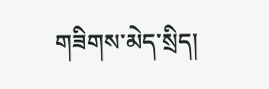གཟིགས་མེད་སྲིད།